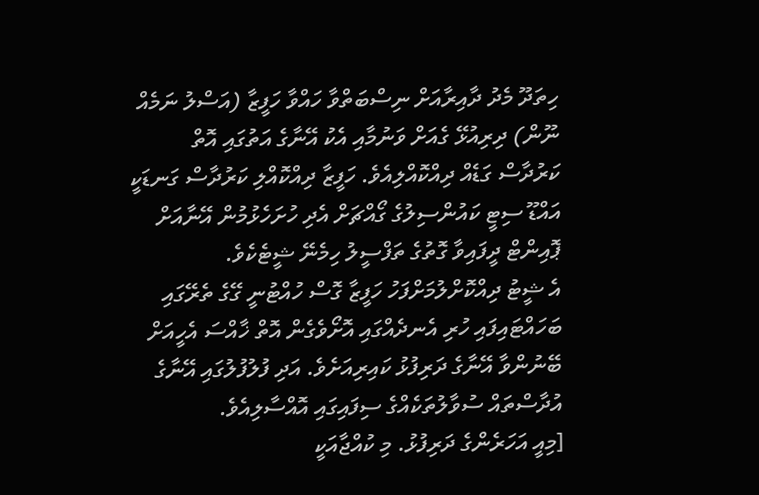ހިތަދޫ މެދު ދާއިރާއަށް ނިސްބަތްވާ ހައްވާ ހަފީޒާ (އަސްލު ނަމެއް ނޫން) ދިރިއުޅޭ ގެއަށް ވަނުމާއި އެކު އޭނާގެ އަތުގައި އޮތް ކަރުދާސް ގަޑެއް ދިއްކޮއްލިއެވެ. ހަފީޒާ ދިއްކޮއްލި ކަރުދާސް ގަނޑަކީ އައްޑޫ ސިޓީ ކައުންސިލުގެ ގޯއްޗަށް އެދި ހުށަހެޅުމުން އޭނާއަށް ޕޮއިންޓް ދީފައިވާ ގޮތުގެ ތަފްސީލު ހިމެނޭ ޝީޓެކެވެ.
އެ ޝީޓު ދިއްކޮށްލުމަށްފަހު ހަފީޒާ ގޮސް ހުއްޓުނީ ގޭގެ ތެރޭގައި ބަހައްޓައިފައި ހުރި އެނދެއްގައި އޮށޯވެގެން އޮތް ޚާއްސަ އެހީއަށް ބޭނުންވާ އޭނާގެ ދަރިފުޅު ކައިރިއަށެވެ. އަދި ފުލުފުލުގައި އޭނާގެ އުދާސްތައް ސުވާލުތަކެއްގެ ސިފައިގައި އޮއްސާލިއެވެ.
[މިއީ އަހަރެންގެ ދަރިފުޅު. މި ކުއްޖާއަކީ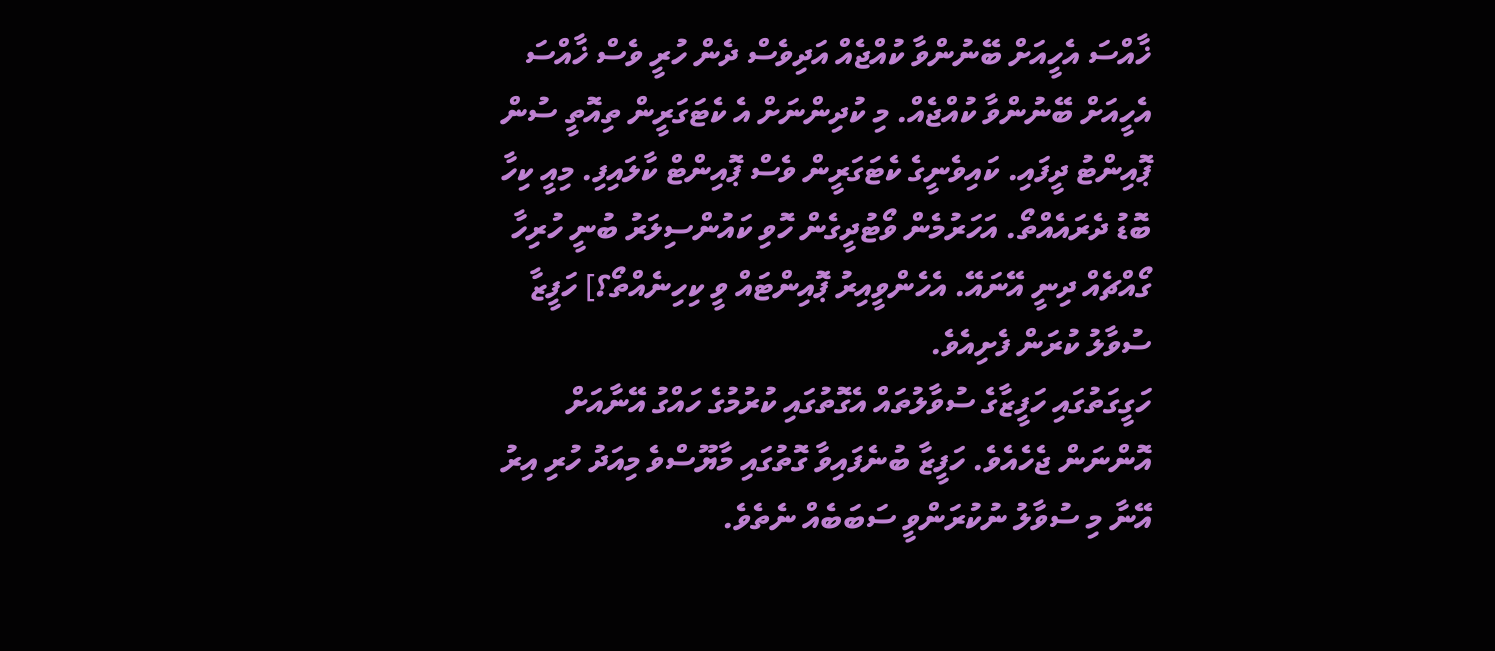ޚާއްސަ އެހީއަށް ބޭނުންވާ ކުއްޖެއް އަދިވެސް ދެން ހުރީ ވެސް ޚާއްސަ އެހީއަށް ބޭނުންވާ ކުއްޖެއް. މި ކުދިންނަށް އެ ކެޓަގަރީން ތިއޮތީ ސުން ޕޮއިންޓު ދީފައި. ކައިވެނީގެ ކެޓަގަރީން ވެސް ޕޮއިންޓް ކާލައިފި. މިއީ ކިހާ ބޮޑު ދެރައެއްތޯ. އަހަރުމެން ވޯޓުދީގެން ހޮވި ކައުންސިލަރު ބުނީ ހުރިހާ ގޯއްޗެއް ދިނީ އޭނައޭ. އެހެންވީއިރު ޕޮއިންޓައް ވީ ކިހިނެއްތޯ؟] ހަފީޒާ ސުވާލު ކުރަން ފެށިއެވެ.
ހަގީގަތުގައި ހަފީޒާގެ ސުވާލުތައް އެގޮތުގައި ކުރުމުގެ ހައްގު އޭނާއަށް އޮންނަން ޖެހެއެވެ. ހަފީޒާ ބުނެފައިވާ ގޮތުގައި މާޔޫސްވެ މިއަދު ހުރި އިރު އޭނާ މި ސުވާލު ނުކުރަންވީ ސަބަބެއް ނެތެވެ.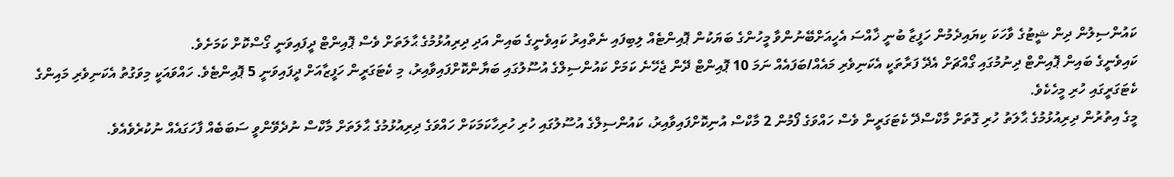ކައުންސިލުން ދިން ޝީޓުގެ ވާހަކަ ކިޔައިދެމުން ހަފީޒާ ބުނީ ޚާއްސަ އެހީއަށްބޭނުންވާ މީހުންގެ ބަޔަކުން ޕޮއިންޓެއް ލިބިފައި ނެތްއިރު ކައިވެނީގެ ބައިން އަދި ދިރިއުޅުމުގެ ޙާލަތަށް ވެސް ޕޮއިންޓް ދީފައިވަނީ ގޯސްކޮށް ކަމަށެވެ.
ކައިވެނީގެ ބައިން ޕޮއިންޓް ދިނުމުގައި ގޯއްޗަށް އެދޭ ފަރާތަކީ އެކަނިވެރި މައެއް/ބަފައެއް ނަމަ 10 ޕޮއިންޓް ދޭން ޖެހޭނެ ކަމަށް ކައުންސިލްގެ އުސޫލުގައި ބަޔާންކޮށްފައިވާއިރު، މި ކެޓަގަރީން ހަފީޒާއަށް ދީފައިވަނީ 5 ޕޮއިންޓެވެ. ހައްވައަކީ މިވަގުތު އެކަނިވެރި މައިންގެ ކެޓަގަރީގައި ހުރި މީހެކެވެ.
މީގެ އިތުރުން ދިރިއުޅުމުގެ ޙާލަތު ހުރި ގޮތަށް މާކްސްދޭ ކެޓަގަރީން ވެސް ހައްވަގެ ފޯމުން 2 މާކްސް އުނިކޮށްފައިވާއިރު، ކައުންސިލްގެ އުސޫލުގައި ހުރި ހުރިހާކަމަކަށް ހައްވަގެ ދިރިއުޅުމުގެ ޙާލަތަށް މާކްސް ނުދެވޭންވީ ސަބަބެއް ފާހަގައެއް ނުކުރެވެއެވެ.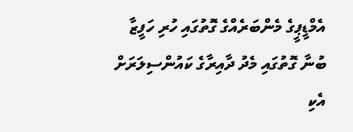އެމްޑީޕީގެ މެންބަރެއްގެ ގޮތުގައި ހުރި ހަފީޒާ ބުނާ ގޮތުގައި މެދު ދާއިރާގެ ކައުންސިލަރަށް އެކި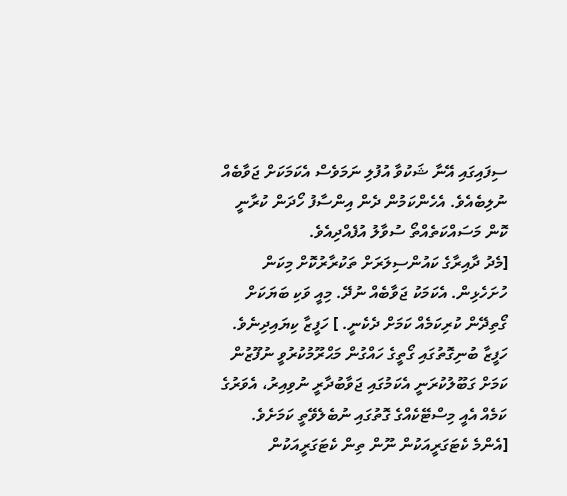ސިފައިގައި އޭނާ ޝަކުވާ އުފުލި ނަމަވެސް އެކަމަކަށް ޖަވާބެއް ނުލިބެއެވެ. އެހެންކަމުން ދެން އިންސާފު ހޯދަން ކުރާނީ ކޮން މަސައްކަތެއްތޯ ސުވާލު އުފެއްދިއެވެ.
[މެދު ދާއިރާގެ ކައުންސިލަރަށް ތަކުރާރުކޮށް މިކަން ހުށަހެޅިން. އެކަމަކު ޖަވާބެއް ނުދޭ. މިއީ ވަކި ބަޔަކަށް ގޯތިދޭން ކުރިކަމެއް ކަމަށް ދެކެނީ. ] ހަފީޒާ ކިޔައިދިނެވެ.
ހަފީޒާ ބުނިގޮތުގައި ގޯތީގެ ހައްގުން މަޙްރޫމުކުރުވީ ނުފޫޒުން ކަމަށް ގަބޫލުކުރަނީ އެކަމުގައި ޖަވާބުދާރީ ނުވިއިރު، އެވަރުގެ ކަމެއް އެއީ މިސްޓޭކެއްގެ ގޮތުގައި ނުބެލެވޭތީ ކަމަށެވެ. [އެންމެ ކެޓަގަރީއަކުން ނޫން ތިން ކެޓަގަރީއަކުން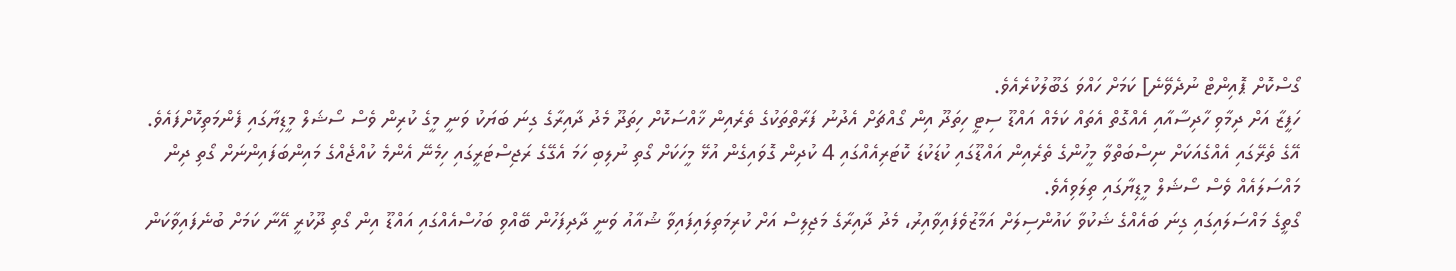ގޯސްކޮށް ޕޮއިންޓް ނުދެވޭނެ] ކަމަށް ހައްވަ ގަބޫލުކުރެއެވެ.
ހަފީޒާ އަށް ދިމާވި ހާދިސާއާއި އެއްގޮތް އެތައް ކަމެއް އައްޑޫ ސިޓީ ހިތަދޫ އިން ގޯއްޗަށް އެދުނު ފަރާތްތަކުގެ ތެރެއިން ޚާއްސަކޮށް ހިތަދޫ މެދު ދާއިރާގެ ގިނަ ބަޔަކު ވަނީ މީގެ ކުރިން ވެސް ސޯޝަލް މީޑިޔާގައި ފެންމަތިކޮށްފައެވެ.
އޭގެ ތެރޭގައި އެއްގެއަކަށް ނިސްބަތްވާ މީހުންގެ ތެރެއިން އައްޑޫގައި ކުޑަކުޑަ ކޮޓަރިއެއްގައި 4 ކުދިން ގޮވައިގެން އުޅޭ މީހަކަށް ގޯތި ނުލިބި ހަމަ އެގޭގެ ރަޖިސްޓަރީގައި ހިމެނޭ އެންމެ ކުއްޖެއްގެ މައިންބަފައިންނަށް ގޯތި ދިން މައްސަލައެއް ވެސް ސޯޝަލް މީޑިޔާގައި ތިލަވިއެވެ.
ގޯތީގެ މައްސަލައިގައި ގިނަ ބައެއްގެ ޝަކުވާ ކައުންސިލަށް އަމާޒުވެފައިވާއިރު، މެދު ދާއިރާގެ މަޖިލިސް އަށް ކުރިމަތިލައިފައިވާ ޝުއާއު ވަނީ ދާދިފަހުން ބޭއްވި ބަހުސްއެއްގައި އައްޑޫ އިން ގޯތި ދޫކުރީ އޭނާ ކަމަށް ބުނެފައިވާކަން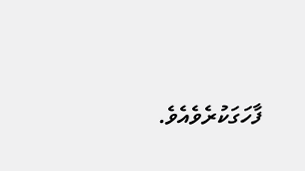ފާހަގަކުރެވެއެވެ.